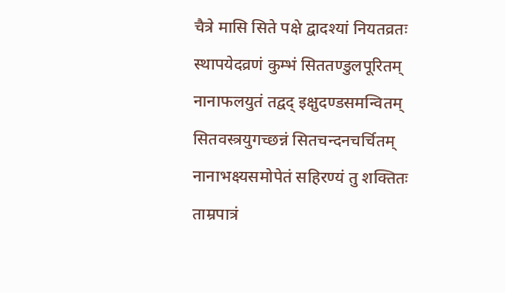चैत्रे मासि सिते पक्षे द्वादश्यां नियतव्रतः स्थापयेदव्रणं कुम्भं सिततण्डुलपूरितम्
नानाफलयुतं तद्वद् इक्षुदण्डसमन्वितम् सितवस्त्रयुगच्छन्नं सितचन्दनचर्चितम्
नानाभक्ष्यसमोपेतं सहिरण्यं तु शक्तितः ताम्रपात्रं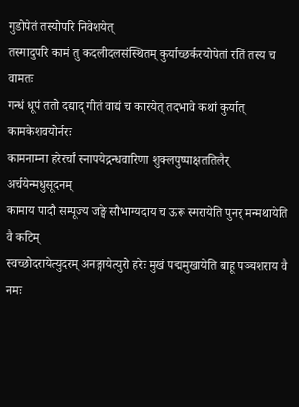गुडोपेतं तस्योपरि निवेशयेत्
तस्मादुपरि कामं तु कदलीदलसंस्थितम् कुर्याच्छर्करयोपेतां रतिं तस्य च वामतः
गन्धं धूपं ततो दद्याद् गीतं वाद्यं च कारयेत् तदभावे कथां कुर्यात् कामकेशवयोर्नरः
कामनाम्ना हरेरर्चां स्नापयेद्गन्धवारिणा शुक्लपुष्पाक्षततिलैर् अर्चयेन्मधुसूदनम्
कामाय पादौ सम्पूज्य जङ्घे सौभाग्यदाय च ऊरू स्मरायेति पुनर् मन्मथायेति वै कटिम्
स्वच्छोदरायेत्युदरम् अनङ्गायेत्युरो हरेः मुखं पद्ममुखायेति बाहू पञ्चशराय वै
नमः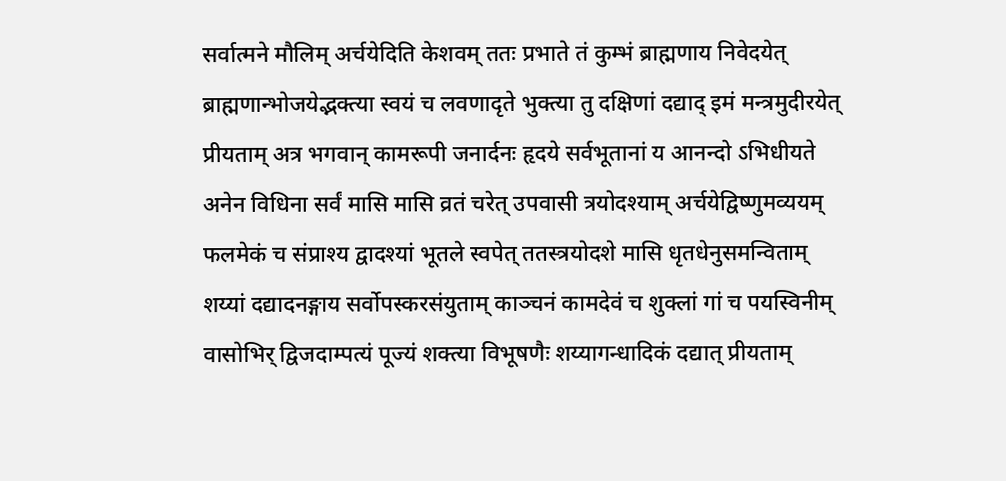सर्वात्मने मौलिम् अर्चयेदिति केशवम् ततः प्रभाते तं कुम्भं ब्राह्मणाय निवेदयेत्
ब्राह्मणान्भोजयेद्भक्त्या स्वयं च लवणादृते भुक्त्या तु दक्षिणां दद्याद् इमं मन्त्रमुदीरयेत्
प्रीयताम् अत्र भगवान् कामरूपी जनार्दनः हृदये सर्वभूतानां य आनन्दो ऽभिधीयते
अनेन विधिना सर्वं मासि मासि व्रतं चरेत् उपवासी त्रयोदश्याम् अर्चयेद्विष्णुमव्ययम्
फलमेकं च संप्राश्य द्वादश्यां भूतले स्वपेत् ततस्त्रयोदशे मासि धृतधेनुसमन्विताम्
शय्यां दद्यादनङ्गाय सर्वोपस्करसंयुताम् काञ्चनं कामदेवं च शुक्लां गां च पयस्विनीम्
वासोभिर् द्विजदाम्पत्यं पूज्यं शक्त्या विभूषणैः शय्यागन्धादिकं दद्यात् प्रीयताम्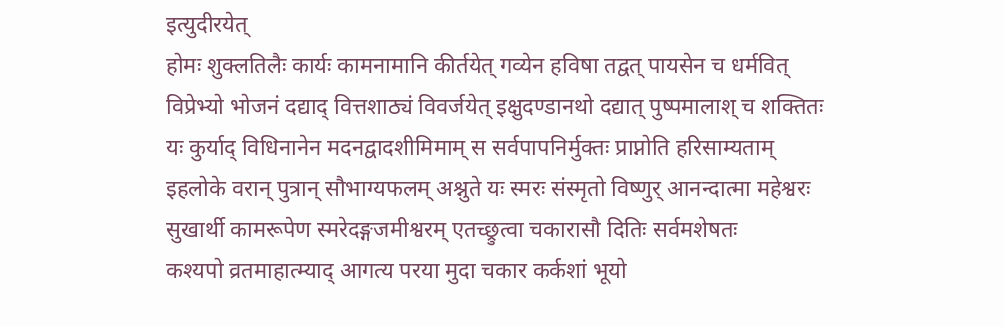इत्युदीरयेत्
होमः शुक्लतिलैः कार्यः कामनामानि कीर्तयेत् गव्येन हविषा तद्वत् पायसेन च धर्मवित्
विप्रेभ्यो भोजनं दद्याद् वित्तशाठ्यं विवर्जयेत् इक्षुदण्डानथो दद्यात् पुष्पमालाश् च शक्तितः
यः कुर्याद् विधिनानेन मदनद्वादशीमिमाम् स सर्वपापनिर्मुक्तः प्राप्नोति हरिसाम्यताम्
इहलोके वरान् पुत्रान् सौभाग्यफलम् अश्नुते यः स्मरः संस्मृतो विष्णुर् आनन्दात्मा महेश्वरः
सुखार्थी कामरूपेण स्मरेदङ्गजमीश्वरम् एतच्छ्रुत्वा चकारासौ दितिः सर्वमशेषतः
कश्यपो व्रतमाहात्म्याद् आगत्य परया मुदा चकार कर्कशां भूयो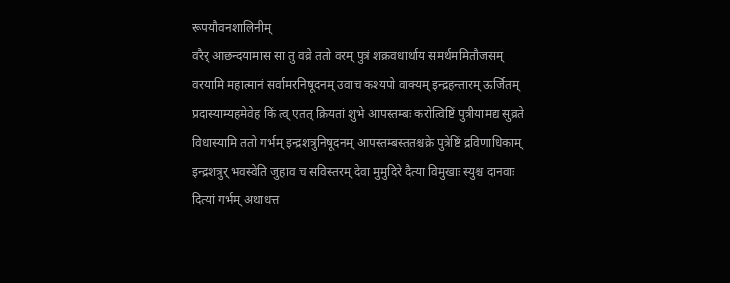रूपयौवनशालिनीम्
वरैर् आछन्दयामास सा तु वव्रे ततो वरम् पुत्रं शक्रवधार्थाय समर्थममितौजसम्
वरयामि महात्मानं सर्वामरनिषूदनम् उवाच कश्यपो वाक्यम् इन्द्रहन्तारम् ऊर्जितम्
प्रदास्याम्यहमेवेह किं त्व् एतत् क्रियतां शुभे आपस्तम्बः करोत्विष्टिं पुत्रीयामद्य सुव्रते
विधास्यामि ततो गर्भम् इन्द्रशत्रुनिषूदनम् आपस्तम्बस्ततश्चक्रे पुत्रेष्टिं द्रविणाधिकाम्
इन्द्रशत्रुर् भवस्वेति जुहाव च सविस्तरम् देवा मुमुदिरे दैत्या विमुखाः स्युश्च दानवाः
दित्यां गर्भम् अथाधत्त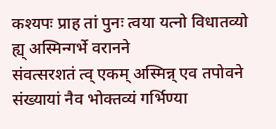कश्यपः प्राह तां पुनः त्वया यत्नो विधातव्यो ह्य् अस्मिन्गर्भे वरानने
संवत्सरशतं त्व् एकम् अस्मिन्न् एव तपोवने संख्यायां नैव भोक्तव्यं गर्भिण्या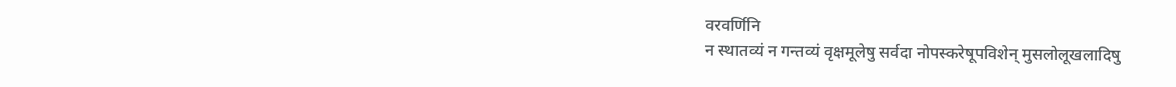वरवर्णिनि
न स्थातव्यं न गन्तव्यं वृक्षमूलेषु सर्वदा नोपस्करेषूपविशेन् मुसलोलूखलादिषु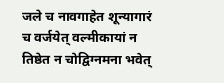जले च नावगाहेत शून्यागारं च वर्जयेत् वल्मीकायां न तिष्ठेत न चोद्विग्नमना भवेत्